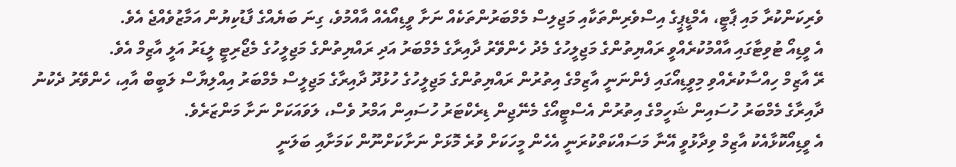ވެރިކަންކުރާ މައި ޕާޓީ، އެމްޑީޕީގެ އިސްވެރިންތަކާއި މަޖިލިސް މެމްބަރުންތަކެއް ނަށާ ވީޑިއޯއެއް އާއްމުވެ، ގިނަ ބަޔެއްގެ ފާޑުކިޔުން އަމާޒުވެއްޖެ އެވެ.
އެ ވީޑިއޯ ޓުވިޓާގައި އާއްމުކުރެއްވީ ރައްޔިތުންގެ މަޖިލީހުގެ މެދު ހެންވޭރު ދާއިރާގެ މެމްބަރު އަދި ރައްޔިތުންގެ މަޖިލީހުގެ މެޖޯރިޓީ ލީޑަރު އަލީ އާޒިމް އެވެ.
ރޭ އާޒިމް ހިއްސާކުރެއްވި މިވީޑިއޯގައި ފެންނަނީ އާޒިމްގެ އިތުރުން ރައްޔިތުންގެ މަޖިލީހުގެ ހުޅުދޫ ދާއިރާގެ މަޖިލީސް މެމްބަރު އިއްލިޔާސް ލަބީބް އާއި، ހެންވޭރު ދެކުނު ދާއިރާގެ މެމްބަރު ހުސައިން ޝަހީމްގެ އިތުރުން އެސްޓީއޯގެ މެނޭޖިން ޑިރެކްޓަރު ހުސައިން އަމްރު ވެސް، ލަވައަކަށް ނަށާ މަންޒަރެވެ.
އެ ވީޑިއޯކޮޅާއެކު އާޒިމް ވިދާޅުވީ އޭނާ މަސައްކަތްކުރަނީ އެހެން މީހަކަށް ވުރެ މޮޅަށް ނަށާކަށްނޫން ކަމަށާއި ބަލަނީ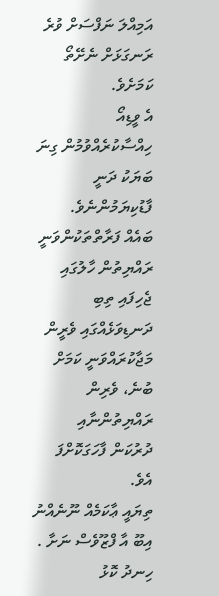އަމިއްލަ ނަފްސަށް ވުރެ ރަނގަޅަށް ނެށޭތޯ ކަމަށެވެ.
އެ ވީޑިއޯ ހިއްސާކުރެއްވުމުން ގިނަ ބަޔަކު ދަނީ ފާޑުކިޔަމުންނެވެ.
ބައެއް ފަރާތްތަކުންވަނީ ރައްޔިތުން ހާލުގައި ޖެހިފައި ތިބި ދަނޑިވަޅެއްގައި ވެރީން މަޖާކުރައްވަނީ ކަމަށް ބުނެ، ވެރިން ރައްޔިތުންނާއި ދުރުކަން ފާހަގަކޮށްފަ އެވެ.
ތިޔައީ ޢާކަމެއް ނޫނެއްނު އިބޫ އާ ފްޒޫވެސް ނަށާ . ހިނދު ކޮޅު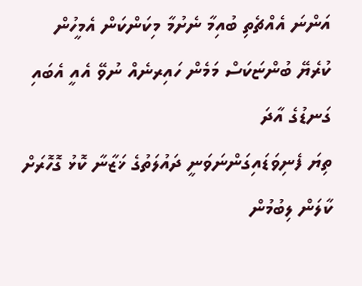އަންނަ އެއްޗެތި ބުއިމާ ނެށުމާ މިކަންކަން އެމީހުން ކުރެޔޭ ބުންޏަކަސް މަމެން ހައިރނެއް ނުވޭ އެއީ އެބައި ގަނޑުގެ އާދަ
ތިޔަ ފެނިވަޑައިގަންނަވަނީ ދައުލަތުގެ ޚަޒާނާ ކޮޅު ގޮހޮރަށް ކާލަން ލިބުމުން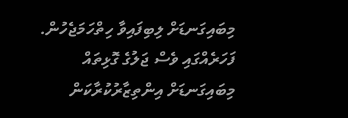މިބައިގަނޑަށް ލިބިފައިވާ ހިތްހަމަޖެހުން. ފަހަރެއްގައި ވެސް ޖަލުގެ ގޮޅިތައް މިބައިގަނޑަށް އިންތިޒާރުކުރާކަން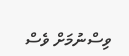ވިސްނުމަށް ވެސް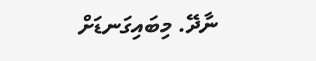ނާދޭ. މިބައިގަނޑަށް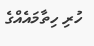ހުރި ހިތާމައެއްގެ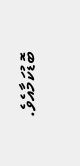ބޮޑުކަމާއެވެ.